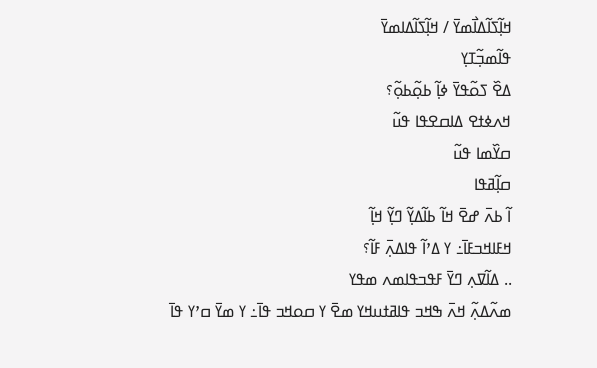ߞߊ߲߬ߖߊ߬ߡߊ߯ߘߌ߫ / ߞߊ߲߬ߖߊ߬ߡߊߘߌ߫
ߟߊ߬ߘߏ߲߬ߠߌ߲
ߡߐ߰ ߖߋ߬ߟߌ߫ ߦߊ߲߬ ߕߋ߲߬ߕߋ߲߬؟
ߞߍߦߙߐ ߡߊߛߐߟߊ ߟߎ߬
ߛߌ߰ߘߊ ߟߎ߬
ߛߊ߲߬ߥߟߊ
ߊ߬ ߕߍ߫ ߝߐ߫ ߞߊ߬ ߕߊ߬ߡߌ߲߬ ߣߌ߲߬ ߞߊ߲߬
ߞߓߊߞߏߓߊ߫߸ ߌ ߡߴߊ߬ ߟߊߡߍ߲߫ ߓߊ߬؟
.. ߡߊ߬ߜߍ߲ ߣߌ߫ ߓߟߏߟߊߘߍ ߘߟߌ
ߘߍ߬ߡߍ߲߬ ߞߍ߫ ߒߞߏ ߟߊߥߙߎߞߌ ߘߐ߫ ߌ ߛߋߞߏ ߟߊ߫߸ ߌ ߘߌ߫ ߛߴߌ ߟߊ߫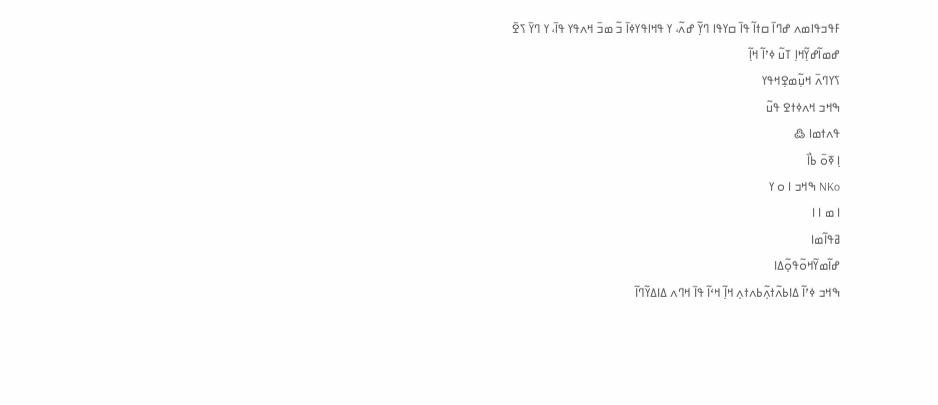ߓߟߏߟߊߘߍ ߝߣߊ߫ ߛߙߊ߬ ߟߊ߫ ߛߌߟߊ ߣߌ߲߬ ߝߍ߬، ߌ ߟߞߊߟߌߦߊ߫ ߏ߬ ߘߏ߫ ߞߍߟߌ ߟߊ߫، ߌ ߣߌ߫ ߖߐ߫
ߝߘߊ߬ߝߌ߲߬ߞߊ߲ ߠߎ߬ ߦߴߊ߬ ߞߊ߲߬
ߖߌߣߍ߫ ߞߎ߲߬ߘߐ߲ߞߟߌ
ߒߞߏ ߞߍߦߙߐ ߟߎ߬
ߟߍߙߘߊ ߷
ߊ߲ ߧߋ߫ ߕߊ߯
NKo ߒߞߏ ߊ ߋ ߌ
ߊ ߘ ߊ ߊ
ߥߟߊ߬ߘߊ
ߝߊ߬ߘߌ߬ߞߋ߬ߟߋ߲߬ߡߊ
ߒߞߏ ߦߴߊ߬ ߡߊߕߍ߬ߙߍ߲߬ߕߍߙߍ߲ ߞߊ߲߬ ߞߵߊ߬ ߟߊ߫ ߞߣߍ ߡߊߡߌ߬ߣߊ߬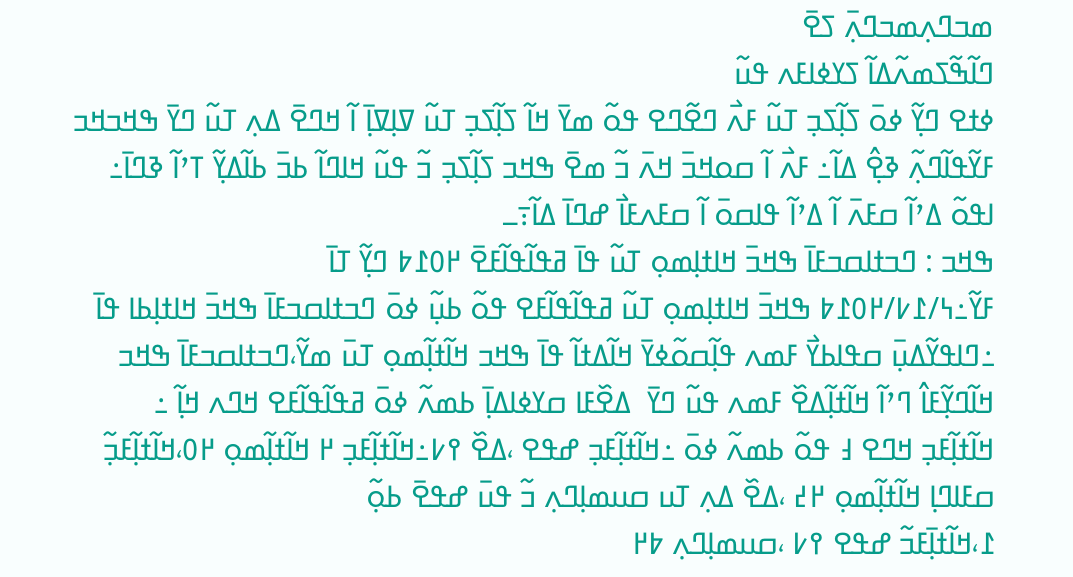ߘߏߣߍ߲ߘߏߣߍ߲߫ ߖߐ߫
ߣߊ߬ߒ߬ߖߘߍ߬ߡߊ߬ ߖߌߦߊߓߍ ߟߎ߬
ߦߙߐ ߣߌ߲߬ ߦߋ߫ ߖߊ߲߬ߖߏ߲ ߠߎ߬ ߓߍ߯ ߣߐ߬ߣߐ ߟߋ߬ ߘߌ߫ ߞߊ߬ ߖߊ߲߬ߖߏ߲ ߠߎ߬ ߜߊ߲ߜߊ߲߫ ߊ߬ ߞߣߐ߫ ߡߍ߲ ߠߎ߬ ߣߌ߫ ߒߞߏߞߏ ߓߌ߬ߟߊ߬ߣߍ߲߬ ߢߐ߲߮ ߡߊ߬߸ ߓߍ߯ ߊ߬ ߛߋߞߏ߫ ߞߍ߫ ߏ߬ ߘߐ߫ ߒߞߏ ߖߊ߲߬ߖߏ߲ ߏ߬ ߟߎ߬ ߞߊߣߊ߬ ߕߏ߫ ߕߊ߬ߡߌ߲߬ ߠߴߊ߬ ߢߣߊ߫߸ ߊߟߋ߬ ߡߴߊ߬ ߛߓߍ߫ ߊ߬ ߡߴߊ߬ ߟߊߛߋ߫ ߊ߬ ߛߓߍߓߊ߯ ߝߣߊ߫ ߡߊ߬߹ߺ
ߒߞߏ : ߣߏߙߊߛߏߓߊ߫ ߒߞߏ߫ ߞߊߙߊ߲ߘߋ߲ ߠߎ߬ ߟߊ߫ ߥߟߊ߬ߟߊ߬ߓߐ߫ ߂߀߁߈ ߣߌ߲߬ ߠߊ߫
ߓߌ߬߸߆/߁߇/߂߀߁߈ ߒߞߏ߫ ߞߊߙߊ߲ߘߋ߲ ߠߎ߬ ߥߟߊ߬ߟߊ߬ߓߐ ߟߋ߬ ߕߎ߲߬ ߦߋ߫ ߣߏߙߊߛߏߓߊ߫ ߒߞߏ߫ ߞߊߙߊ߲ߕߊ ߟߊ߫ ߸ߣߊߟߌ߬ߡߎ߲߫ ߛߟߊߕߌ߯ ߓߘߍ ߟߊ߲߬ߛߋ߬ߦߌ߫ ߞߊ߬ߡߙߊ߬ ߟߊ߫ ߒߞߏ ߞߊ߬ߙߊ߲߬ߘߋ߲ ߠߎ߫ ߘߌ߬،ߣߏߙߊߛߏߓߊ߫ ߒߞߏ ߞߊ߬ߣߌ߲߬ߓߊ߮ ߣߴߊ߬ ߞߊ߬ߙߊ߲߬ߡߐ߰ ߓߘߍ ߟߎ߬ ߣߌ߫  ߡߐ߰ߓߊ ߛߌߦߊߡߊ߲߫ ߕߘߍ߬ ߦߋ߫ ߥߟߊ߬ߟߊ߬ߓߐ ߞߣߍ ߞߊ߲߬ ߸
ߞߊ߬ߙߊ߲߬ߓߏ߲ ߞߣߐ ߃ ߟߋ߬ ߕߘߍ߬ ߦߋ߫ ߸ߞߊ߬ߙߊ߲߬ߓߏ߲ ߝߟߐ ،ߡߐ߰ ߉߇߸ߞߊ߬ߙߊ߲߬ߓߏ߲ ߂ ߞߊ߬ߙߊ߲߬ߘߋ߲ ߂߀،ߞߊ߬ߙߊ߲߬ߓߏ߲߬ ߛߓߊߣߊ߲ ߞߊ߬ߙߊ߲߬ߘߋ߲ ߂߄ ،ߡߐ߰ ߡߍ߲ ߠߎ ߛߎߘߊ߲ߣߍ߲ ߏ߬ ߟߎ߫ ߝߟߐ߫ ߕߋ߲߬
߁،ߞߊ߬ߙߊ߲߫ߓߏ߬ ߝߟߐ ߉߇ ،ߛߎߘߊ߲ߣߍ߲ ߈߂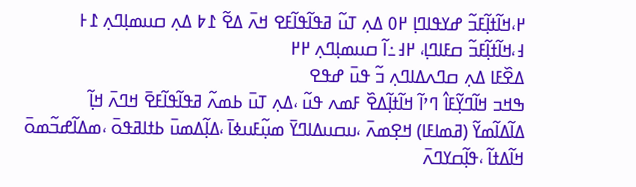߂،ߞߊ߬ߙߊ߲߬ߓߏ߬ ߝߌߟߊߣߊ߲ ߂߀ ߡߍ߲ ߠߎ߬ ߥߟߊ߬ߟߊ߬ߓߐ ߞߍ߫ ߡߐ߬ ߁߈ ߡߍ߲ ߛߎߘߊ߲ߣߍ߲ ߁߅
߃،ߞߊ߬ߙߊ߲߬ߓߏ߬ ߛߓߊߣߊ߲، ߂߃߸ߊ߬ ߛߎߘߊ߲ߣߍ߲ ߂߂
ߡߐ߰ߓߊ ߡߍ߲ ߛߣߍߡߊߣߍ߲ ߏ߬ ߟߎ߫ ߝߟߐ
ߒߞߏ ߞߊ߬ߣߌ߲߬ߓߊ߮ ߣߴߊ߬ ߞߊ߬ߙߊ߲߬ߡߐ߰ ߓߘߍ ߟߎ߬ ،ߡߍ߲ ߠߎ߫ ߕߘߍ߬ ߥߟߊ߬ߟߊ߬ߓߐ߫ ߞߣߍ߫ ߞߊ߲߬
ߡߊ߬ߡߊ߬ߘߌ߬ (ߥߘߊߓߊ) ߞߐ߲ߘߍ߫ ،ߎߛߎߡߊߣߌ߫ ߘߎ߲߬ߓߎߦߊ߫ ،ߡߊ߲߬ߡߘߎ߫ ߕߙߊߥߟߋ߫ ،ߘߡߊ߬ߝߏ߬ߘߋ߫ ߞߊ߬ߡߙߊ߬ ،ߟߊ߲߬ߛߌߣߍ߫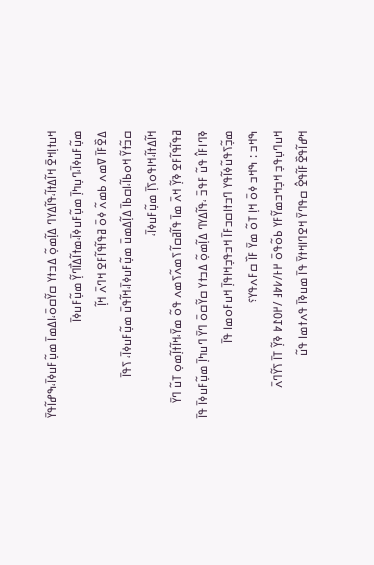ߞߎߙߊ߲ߞߐ߫ ߞߊ߬ߡߙߊ߬،ߟߊ߬ߡߌߣ ߡߊ߲߬ߘߋ߲߬ ߡߏߙߌ ߛߌ߬ߛߋ߫،ߊߡߘߊ߫ ߘߎ߲߬ߓߎߦߊ߫،ߒߝߊ߬ߟߌ߫ ߘߎ߲߬ߓߎߦߊ߫،ߣߎ߲ߤߊ߲߫ ߘߎ߲߬ߓߎߦߊ߫،ߘߙߊ߬ߡߊ߯ߣߌ߲߬ ߘߎ߲߬ߓߎߦߊ߫
ߡߐ߰ߓߊ߫ ߜߘߍ ߕߘߍ߬ ߦߋ߫ ߥߟߊ߬ߟߊ߬ߓߐ ߞߣߍ߫ ߞߊ߲߬
ߛߏ߬ߙߌ߬ ߞߋߕߊ߬،ߊߛߕߊ߫ ߡߊ߲߬ߡߘߎ߫ ߘߎ߲߬ߓߎߦߊ߫،ߞߊ߬ߟߎ߫ ߘߎ߲߬ߓߎߦߊ߫، ߖߟߊ߫ ߞߊ߬ߡߙߊ߬،ߞߊߟߋߖߊ߲߫ ߘߎ߲߬ߓߎߦߊ߫،
ߥߟߊ߬ߟߊ߬ߓߐ ߢߌ߲߬ ߞߍ߫ ߘߊ߫ ߟߊ߬ߥߛߊ߬ ߖߘߍ߬ߖߘߍ ߟߋ߬ ߘߌ߫،ߞߊ߬ߙߊ߲߬ߘߋ߲ ߠߎ߬ ߣߌ߫ ߢߣߊߓߊ߮ ߟߎ߬ ߓߟߏ߫ ،ߟߊ߬ߡߌߣ ߡߊ߲߬ߘߋ߲߬ ߡߏߙߌ ߛߌ߬ߛߋ߫ ߣߌ߫ ߣߎߤߊ߲߫ ߘߎ߲߬ߓߎߦߊ߫ ߟߊ߫ ߘߏ߲߬ߖߟߎ߬ߦߊ߬ߟߌ ߣߏߙߊߛߏߓߊ߫ ߞߏߟߏ߲ߞߊߟߊ߲߫ ߞߎߓߋߘߊ ߟߊ߫
ߒߞߏ : ߒߞߏ ߦߋ߫ ߞߊ߲ ߠߋ߬ ߘߌ߫ ߓߊ߰ ߛߓߍߟߌ؟
ߞߎߣߎ߲ߟߏ߲ ߞߏ߲ߞߏߘߌ߬ߓߌ ߕߋ߬ߟߋ߫ ߂߅/߇߈߃ /߂߀߁߈ ߢߌ߲߬ ߠߊ߫ ߖߌ߬ߣߍ߫ ߞߝߊ߬ߟߐ߰ߓߊ߬ߟߐ߮ ߛߟߣߌ߫ ߞߐߣߊߞߙߌ߫ ߟߊ߫ ߘߎߢߊ߫ ߟߍߙߘߊ ߟߎ߬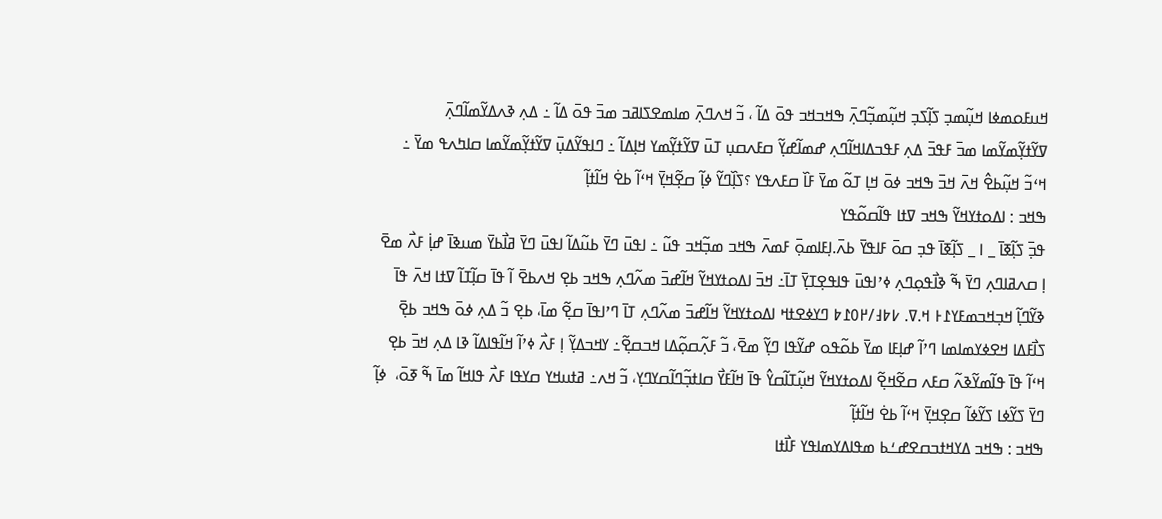ߞߎߓߋߘߦߊ ߞߎ߲߬ߘߏ߲ ߖߊ߲߬ߖߏ߲ ߞߎ߲߬ߘߏ߲߬ߣߍ߲߫ ߒߞߏߞߏ ߟߋ߫ ߡߊ߬ ، ߏ߬ ߞߍߣߍ߲߫ ߘߊߘߐߖߊߥߏ ߘߏ߫ ߟߋ߫ ߡߊ߬ ߸ ߡߍ߲ ߢߍߡߌ߬ߘߊ߬ߣߍ߲߫ ߜߌ߬ߙߌ߲߬ߘߌ߬ߘߊ ߘߏ߫ ߓߟߏ߫ ߡߍ߲ ߓߟߏߡߊߞߊ߬ߣߍ߲ ߝߘߊ߬ߝߌ߲߬ ߛߓߍߛߎ߲ ߠߎ߫ ߜߌ߬ߙߌ߲߬ߘߌ ߞߊ߲ߡߊ߬ ߸ ߣߊߟߌ߬ߡߎ߲߫ ߜߌ߬ߙߌ߲߬ߘߌ߬ߘߊ ߛߊߤߍߟ ߘߌ߫ ߸ ߞߵߏ߬ ߞߎ߲߬ߕߐ߮ ߞߍ߫ ߞߏ߫ ߒߞߏ ߦߋ߫ ߞߊ߲ ߠߋ߬ ߘߌ߫ ߓߊ߰ ߛߓߍߟߌ ؟ߖߊ߲߰ߣߌ߬ ߦߊ߲߬ ߛߐ߲߬ߞߌ߲߫ ߞߵߊ߬ ߕߐ߭ ߞߊ߬ߙߊ߲߬
ߒߞߏ : ߊߡߋߙߌߞߌ߬ ߒߞߏ ߜߙߊ ߟߊ߬ߛߋ߬ߟߌ
ߟߏ߲߫ ߖߊ߲߬ߧߊ߫ _ ߊ _ ߖߊ߲߬ߧߊ߫ ߟߏ߲ ߛߋ߫ ߓߊߟߌ߫ ߕߍ߫.ߊ߲ߓߊߘߋ߲߫ ߓߘߍ߫ ߒߞߏ ߘߏ߲߬ߞߏ ߟߎ߬ ߸ ߊߟߎ߫ ߣߌ߫ ߕߎ߬ߡߊ߬ ߊߟߎ߫ ߣߌ߫ ߥߊ߯ߕߌ߫ ߘߎߢߊ߫ ߝߊ߲߭ ߓߍ߯ ߘߐ߫ ߊ߲ ߛߍߥߊߣߍ߲ ߣߌ߫ ߒ߬ ߢߊ߯ߟߋ߲ߣߍ߲ ߦߴߊߟߎ߫ ߟߊߟߐ߲ߠߌ߲߫ ߠߊ߫߸ ߞߏ߫ ߊߡߋߙߌߞߌ߬ ߞߊ߬ߝߏ߫ ߘߍ߬ߣߍ߲ ߒߞߏ ߕߐ߲ ߞߍߕߐ߫ ߊ߬ ߟߊ߫ ߛߊ߲߬ߠߊ߬ ߜߙߊ ߞߍ߫ ߟߊ߫ ߢߌ߬ߣߊ߲߬ ߞߏ߲ߞߏߘߓߌ߁߅ ߞ.ߜ. ߇߈߃/߂߀߁߈ ߣߌߦߐߙߞ ߊߡߋߙߌߞߌ߬ ߞߊ߬ߝߏ߫ ߘߍ߬ߣߍ߲ ߠߊ߫ ߣߴߊߟߊ߫ ߛߐ߲߬ ߘߊ߫، ߕߐ߲ ߏ߬ ߡߍ߲ ߦߋ߫ ߒߞߏ ߕߐ߲߫ ߖߊ߯ߓߡߊ ߞߐߦߌߘߊߘߊ ߣߴߊ߬ ߝߊ߲ߓߊ ߘߌ߫ ߕߋ߬ߟߋ ߝߌ߬ߟߊ ߣߌ߲߬ ߘߐ߫، ߏ߬ ߓߍ߲߬ߛߋ߲߬ߡߊ ߞߏߛߐ߲߬߸ ߌߞߏߡߌ߲߬ ߊ߲ ߓߍ߯ ߦߴߊ߬ ߞߊ߬ߟߊߡߊ߬ ߢߊ ߡߍ߲ ߞߏ߫ ߕߐ߲ ߞߵߊ߬ ߟߊ߫ ߟߊ߬ߘߌ߬ߢߍ߬ ߛߓߍ ߛߐ߬ߞߐ߲߬ ߊߡߋߙߌߞߌ߬ ߞߎ߲߬ߠߊ߬ߛߌ߮ ߟߊ߫ ߞߊ߬ߓߌ߯ ߛߊߙߏ߲߬ߣߊ߬ߛߌߣߌ߲، ߏ߬ ߞߍ߸ ߥߙߎߞߌ ߛߌߟߊ ߓߍ߯ ߟߊߞߊ߬ ߘߊ߫ ߒ߬ ߧߋ߫،  ߦߊ߲߬ ߣߌ߫ ߖߌ߬ߦߊ ߖߌ߬ߦߊ߬ ߛߐ߲ߞߌ߲߫ ߞߵߊ߬ ߕߐ߭ ߞߊ߬ߙߊ߲߬
ߒߞߏ : ߒߞߏ ߡߌߞߙߏߛߐߝߑߕ ߘߟߊߡߌߘߊߟߌ ߓߊ߯ߙߊ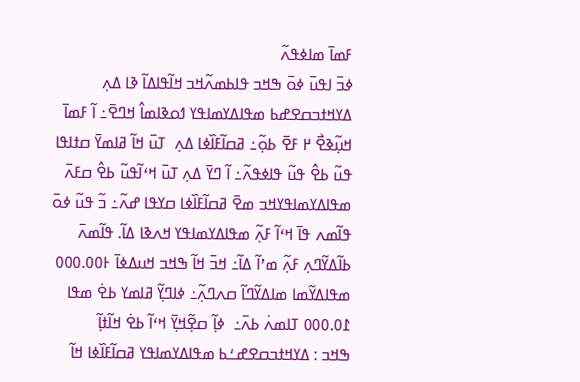ߓߘߊ߫ ߘߊߦߟߍ߬
ߦߏ߫ ߊߟߎ߫ ߦߋ߫ ߒߞߏ ߟߊߕߘߍ߬ߞߏ ߞߊ߬ߟߊߡߊ߬ ߢߊ ߡߍ߲ ߡߌߞߙߏߛߐߝߕ ߘߟߊߡߌߘߊߟߌ ߗߋߢߊߘߊ߮ ߞߣߐ߫߸ ߊ߬ ߓߘߊ߫ ߞߎ߲߬ߢߐ߯ ߂ ߓߐ߫ ߕߋ߲߬߸ ߥߛߊ߬ߓߊ߰ߦߊ ߡߍ߲  ߠߎ߫ ߞߊ߬ ߥߊߘߌ߫ ߛߙߊߟߊ ߟߎ߬ ߕߐ߮ ߟߎ߬ ߟߊߦߟߍ߬߸ ߊ߬ ߣߌ߫ ߡߍ߲ ߠߎ߫ ߞߵߊ߬ߟߎ߬ ߕߐ߮ ߛߓߍ߫ ߘߟߊߡߌߘߊߟߌߞߏ ߘߐ߫ ߥߛߊ߬ߓߊ߰ߦߊ ߛߌߟߊ ߝߍ߬߸ ߏ߬ ߟߎ߬ ߦߋ߫ ߟߊ߬ߘߍ ߟߊ߫ ߞߵߊ߬ ߓߍ߲߬ ߘߟߊߡߌߘߊߟߌ ߞߍߢߊ ߡߊ߬. ߟߊ߬ߘߍ߫ ߕߊ߬ߡߌ߬ߣߍ߲ ߓߍ߲߬ ߘߴߊ߬ ߡߊ߬߸ ߞߏ߫ ߞߊ߬ ߒߞߏ ߞߎߡߦߊ߫ ߅߀߀.߀߀߀ ߘߟߊߡߌ߬ߘߊ ߘߊߡߌ߬ߣߊ߬ ߛߍߣߍ߲߬߸ ߦߊߣߌ߲߬ ߥߊߘߌ ߕߐ߭ ߘߟߊ ߁߀.߀߀߀ ߠߊߘߍ߭ ߕߍ߫߸  ߦߊ߲߬ ߛߐ߲߬ߞߌ߲߫ ߞߵߊ߬ ߕߐ߭ ߞߊ߬ߙߊ߲߬
ߒߞߏ : ߡߌߞߙߏߛߐߝߑߕ ߘߟߊߡߌߘߊߟߌ ߥߛߊ߬ߓߊ߰ߦߊ ߞߊ߬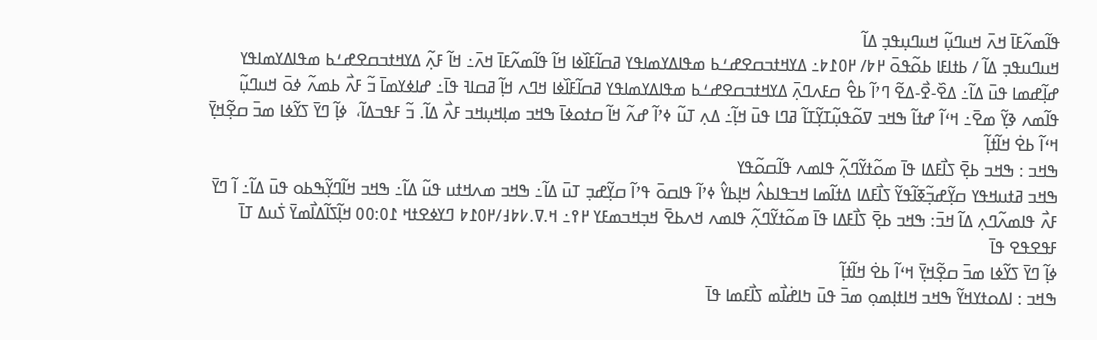ߟߊ߬ߘߍ߬ߓߊ߫ ߞߍ߫ ߞߎߣߎ߲߬ ߞߎߣߎ߲ߟߏ߲ ߡߊ߬
ߞߎߣߎߟߏ߲ ߡߊ߬ / ߕߙߊߓߊ ߕߋ߬ߟߋ߫ ߂߈/ ߂߀߁߈߸ ߡߌߞߙߏߛߐߝߑߕ ߘߟߊߡߌߘߊߟߌ ߥߛߊ߬ߓߊ߰ߦߊ ߞߊ߬ ߟߊ߬ߘߍ߬ߓߊ߫ ߞߍ߫߸ ߞߊ߬ ߓߍ߲߬ ߡߌߞߙߏߛߐߝߑߕ ߘߟߊߡߌߘߊߟߌ ߝߊ߲߬ߝߘߊ ߟߎ߫ ߡߊ߬߸ ߡߐ߰-ߐ߯-ߡߐ߬ ߣߴߊ߬ ߕߐ߮ ߛߓߍߣߍ߲߫ ߡߌߞߙߏߛߐߝߑߕ ߘߟߊߡߌߘߊߟߌ ߥߛߊ߬ߓߊ߰ߦߊ ߞߣߍ ߞߊ߲߬ ߥߛߊߔ ߟߊ߫߸ ߝߊߦߌߘߊ߫ ߏ߬ ߓߍ߯ ߕߘߍ߬ ߦߋ߫ ߞߎߣߎ߲߬ ߟߊ߬ߘߍ ߢߌ߲߬ ߘߐ߫߸ ߞߵߊ߬ ߝߙߊ߬ ߒߞߏ ߜߋ߬ߟߎ߲߬ߠߌ߲߬ߠߊ߬ ߥߣߊ ߟߎ߫ ߞߊ߲߬߸ ߡߍ߲ ߠߎ߬ ߦߴߊ߬ ߝߍ߬ ߞߊ߬ ߛߙߋߦߊ߫ ߒߞߏ ߘߊ߲ߞߎ߲ߞߏ ߓߍ߯ ߡߊ߬. ߏ߬ ߓߟߏߡߊ߬،  ߦߊ߲߬ ߣߌ߫ ߖߌ߬ߦߊ ߘߏ߫ ߛߐ߲߬ߞߌ߲߫ ߞߵߊ߬ ߕߐ߭ ߞߊ߬ߙߊ߲߬
ߒߞߏ : ߒߞߏ ߕߐ߲߫ ߖߊ߯ߓߡߊ ߟߊ߫ ߘߋ߬ߙߌ߬ߣߍ߲߬ ߟߊߘߍ ߟߊ߬ߛߋ߬ߟߌ
ߒߞߏ ߥߙߎߞߟߌ ߛߌ߲߬ߝߏ߲߬ߧߊ߬ߟߌ߬ ߖߊ߯ߓߡߊ ߡߙߊ߬ߘߊ ߞߏߟߊߕߍ߮ ߞߊ߲ߕߌ߮ ߦߴߊ߬ ߟߊߛߋ߫ ߟߴߊ߬ ߛߌ߲߬ߝߏ߲ ߠߎ߫ ߡߊ߬߸ ߒߞߏ ߘߍߞߙߎ ߟߎ߬ ߡߊ߬߸ ߒߞߏ ߞߊ߬ߣߌ߲߬ߒߕߋ ߟߎ߫ ߡߊ߬߸ ߊ߬ ߣߌ߫ ߓߍ߯ ߟߊߘߍ߬ߣߍ߲ ߡߊ߬ ߞߏ߫: ߒߞߏ ߕߐ߲߫ ߖߊ߯ߓߡߊ ߟߊ߫ ߘߋ߬ߙߌ߬ߣߍ߲߬ ߟߊߘߍ ߞߍߕߐ߫ ߞߏ߲ߞߏߘߓߌ ߂߉߸ ߞ.ߜ.߇߈߃/߂߀߁߈ ߣߌߦߐߙߞ ߁߀:߀߀ ߞߊ߲߬ߖߊ߬ߡߊ߯ߘߌ߫ ߖ߭ߎߡ ߠߊ߫ ߓߟߐߟߐ ߟߊ߫
ߦߊ߲߬ ߣߌ߫ ߖߌ߬ߦߊ ߘߏ߫ ߛߐ߲߬ߞߌ߲߫ ߞߵߊ߬ ߕߐ߭ ߞߊ߬ߙߊ߲߬
ߒߞߏ : ߊߡߋߙߌߞߌ߬ ߒߞߏ ߞߊߙߊ߲ߘߋ߲ ߘߏ߫ ߟߎ߫ ߤߊߝ߭ߊ߯ߘ ߖߊ߯ߓߘߊ ߟߊ߫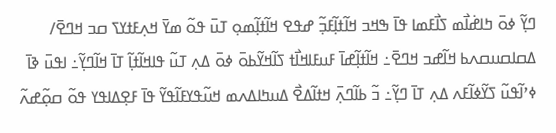ߣߌ߲߬ ߦߋ߫ ߤߊߝ߭ߊ߯ߘ ߖߊ߯ߓߘߊ ߟߊ߫ ߒߞߏ ߞߊ߬ߙߊ߲߬ߓߏ߲߬ ߝߟߐ ߞߊ߬ߙߊ߲߬ߘߋ߲ ߠߎ߫ ߟߋ߬ ߘߌ߫ ߞߍ߲ߓߙߌߖ ߛߏ ߞߣߐ߫/ ߡߛߊߛߎߛߍߕ ߞߊ߬ߝߏ ߞߣߐ߫߸ ߞߊ߬ߙߊ߲߬ߝߊ߫ ߓߎߓߊߞߊ߯ߙ ߖߊ߬ߞߌ߬ߕߋ߫ ߦߋ߫ ߡߍ߲ ߠߎ߬ ߟߊߞߊ߬ߙߊ߲߬ ߠߊ߫ ߞߊ߬ߣߌ߲߬߸ ߊߟߎ߫ ߢߊ߫ ߦߴߊ߬ߟߎ߬ ߖߌ߬ߦߊ߬ߓߍ ߡߍ߲ ߠߊ߫ ߣߌ߲߬߸ ߏ߬ ߕߊ߬ߣߍ߲߫ ߞߙߊ߬ߡߐ߯ ߡߎߤߊߡߍߘ ߞߎ߬ߟߌߓߊ߬ߟߌ߬ ߟߊ߫ ߓߐ߲ߡߊߟߌ ߟߋ߬ ߛߋ߲߬ߝߍ߬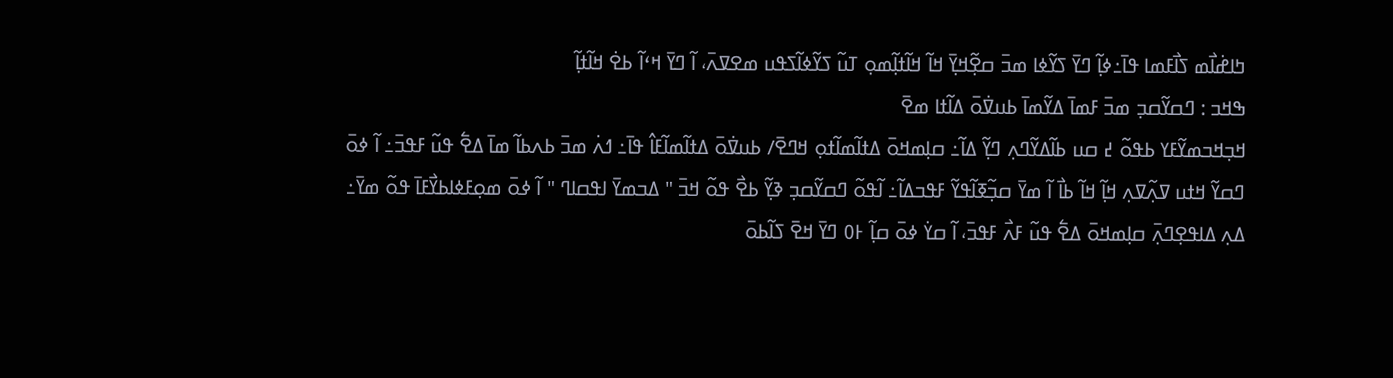ߤߊߝ߭ߊ߯ߘ ߖߊ߯ߓߘߊ ߟߊ߫߸ߦߊ߲߬ ߣߌ߫ ߖߌ߬ߦߊ ߘߏ߫ ߛߐ߲߬ߞߌ߲߫ ߞߊ߬ ߞߊ߬ߙߊ߲߬ߘߋ߲ ߠߎ߬ ߖߌ߬ߦߊ߬ߖߟߎ ߘߐߜߍ߫، ߊ߬ ߣߌ߫ ߞߵߊ߬ ߕߐ߭ ߞߊ߬ߙߊ߲߬
ߒߞߏ : ߣߛߌ߬ߛߏ߲ ߘߏ߫ ߓߘߊ߫ ߡߌ߬ߘߊ߫ ߕߎߜ߭ߋ߫ ߡߊ߬ߙߊ ߘߐ߫
ߞߏ߲ߞߏߘߌ߬ߓߌ ߕߟߋ߬ ߄ ߛߎ ߕߊ߬ߡߌ߬ߣߍ߲ ߣߌ߲߬ ߡߊ߬߸ ߛߊ߲ߘߞߋ߫ ߡߙߊ߬ߘߊ߬ߙߋ߲ ߞߣߐ߫/ ߕߎߜ߭ߋ߫ ߡߙߊ߬ߘߊ߬ߓߊ߮ ߟߊ߫߸ ߗߍ߭ ߘߏ߫ ߕߍߕߊ߬ ߘߊ߫ ߡߐ߱ ߟߎ߬ ߓߟߏ߫߸ ߊ߬ ߦߋ߫ ߣߛߌ߬ ߞߙߎ ߜߍ߲߬ߜߍ߲ ߞߊ߲߬ ߞߊ߬ ߕߊ߯ ߊ߬ ߘߌ߫ ߛߏ߲߬ߧߊ߬ߟߌ߬ ߓߟߏߡߊ߬߸ ߊ߬ߟߋ߬ ߣߛߌ߬ߛߏ߲ ߢߌ߲߬ ߕߐ߯ ߟߋ߬ ߞߏ߫ " ߡߏߘߌ߫ ߊߟߛߊߣ " ߊ߬ ߦߋ߫ ߘߋ߲ߓߦߊߕߌ߯ߓߊ߫ ߟߋ߬ ߘߌ߫߸ ߡߍ߲ ߡߊߟߐ߲ߣߍ߲߫ ߛߊ߲ߘߞߋ߫ ߡߐ߱ ߟߎ߬ ߓߍ߯ ߓߟߏ߫، ߊ߬ ߛߌ߭ ߦߋ߫ ߛߊ߲߬ ߅߀ ߣߌ߫ ߞߐ߫ ߖߊ߬ߕߋ߫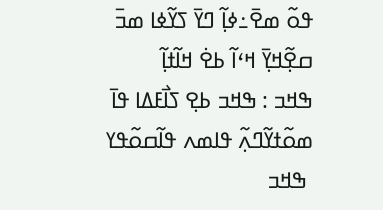ߟߋ߬ ߘߐ߫߸ߦߊ߲߬ ߣߌ߫ ߖߌ߬ߦߊ ߘߏ߫ ߛߐ߲߬ߞߌ߲߫ ߞߵߊ߬ ߕߐ߭ ߞߊ߬ߙߊ߲߬
ߒߞߏ : ߒߞߏ ߕߐ߲ ߖߊ߯ߓߡߊ ߟߊ߫ ߘߋ߬ߙߌ߬ߣߍ߲߬ ߟߊߘߍ ߟߊ߬ߛߋ߬ߟߌ
 ߒߞߏ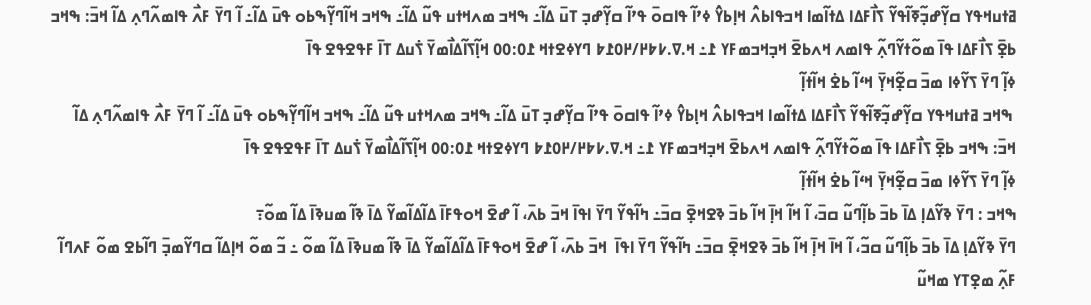ߥߙߎߞߟߌ ߛߌ߲߬ߝߏ߲߬ߧߊ߬ߟߌ߬ ߖߊ߯ߓߡߊ ߡߙߊ߬ߘߊ ߞߏߟߊߕߍ߮ ߞߊ߲ߕߌ߮ ߦߴߊ߬ ߟߊߛߋ߫ ߟߴߊ߬ ߛߌ߲߬ߝߏ߲ ߠߎ߫ ߡߊ߬߸ ߒߞߏ ߘߍߞߙߎ ߟߎ߬ ߡߊ߬߸ ߒߞߏ ߞߊ߬ߣߌ߲߬ߒߕߋ ߟߎ߫ ߡߊ߬߸ ߊ߬ ߣߌ߫ ߓߍ߯ ߟߊߘߍ߬ߣߍ߲ ߡߊ߬ ߞߏ߫: ߒߞߏ ߕߐ߲߫ ߖߊ߯ߓߡߊ ߟߊ߫ ߘߋ߬ߙߌ߬ߣߍ߲߬ ߟߊߘߍ ߞߍߕߐ߫ ߞߏ߲ߞߏߘߓߌ ߁߸ ߞ.ߜ.߇߈߂/߂߀߁߈ ߣߌߦߐߙߞ ߁߀:߀߀ ߞߊ߲߬ߖߊ߬ߡߊ߯ߘߌ߫ ߖ߭ߎߡ ߠߊ߫ ߓߟߐߟߐ ߟߊ߫
ߦߊ߲߬ ߣߌ߫ ߖߌ߬ߦߊ ߘߏ߫ ߛߐ߲߬ߞߌ߲߫ ߞߵߊ߬ ߕߐ߭ ߞߊ߬ߙߊ߲߬
 ߒߞߏ ߥߙߎߞߟߌ ߛߌ߲߬ߝߏ߲߬ߧߊ߬ߟߌ߬ ߖߊ߯ߓߡߊ ߡߙߊ߬ߘߊ ߞߏߟߊߕߍ߮ ߞߊ߲ߕߌ߮ ߦߴߊ߬ ߟߊߛߋ߫ ߟߴߊ߬ ߛߌ߲߬ߝߏ߲ ߠߎ߫ ߡߊ߬߸ ߒߞߏ ߘߍߞߙߎ ߟߎ߬ ߡߊ߬߸ ߒߞߏ ߞߊ߬ߣߌ߲߬ߒߕߋ ߟߎ߫ ߡߊ߬߸ ߊ߬ ߣߌ߫ ߓߍ߯ ߟߊߘߍ߬ߣߍ߲ ߡߊ߬ ߞߏ߫: ߒߞߏ ߕߐ߲߫ ߖߊ߯ߓߡߊ ߟߊ߫ ߘߋ߬ߙߌ߬ߣߍ߲߬ ߟߊߘߍ ߞߍߕߐ߫ ߞߏ߲ߞߏߘߓߌ ߁߸ ߞ.ߜ.߇߈߂/߂߀߁߈ ߣߌߦߐߙߞ ߁߀:߀߀ ߞߊ߲߬ߖߊ߬ߡߊ߯ߘߌ߫ ߖ߭ߎߡ ߠߊ߫ ߓߟߐߟߐ ߟߊ߫
ߦߊ߲߬ ߣߌ߫ ߖߌ߬ߦߊ ߘߏ߫ ߛߐ߲߬ߞߌ߲߫ ߞߵߊ߬ ߕߐ߭ ߞߊ߬ߙߊ߲߬
ߒߞߏ : ߣߌ߫ ߢߌ߬ߡߊ߲ ߡߊ߫ ߕߏ߫ ߕߊ߲߬ߣߎ߬ ߛߏ߫، ߊ߬ ߞߊ߬ ߞߊ߲߫ ߞߊ߬ ߕߏ߫ ߢߐߞߐ߲߫ ߛߏ߫߸ ߤߊ߬ߟߌ߬ ߣߌ߫ ߊߟߊ߫ ߞߏ߫ ߕߍ߫، ߊ߬ ߝߐ߫ ߞߋߟߓߊ߫ ߡߊ߬ߡߊ߬ߘߌ߬ ߡߊ߫ ߢߊ߬ ߘߎߢߊ߫ ߡߊ߬ ߘߋ߬߹
ߣߌ߫ ߢߌ߬ߡߊ߲ ߡߊ߫ ߕߏ߫ ߕߊ߲߬ߣߎ߬ ߛߏ߬، ߊ߬ ߞߊ߫ ߞߊ߲߫ ߞߊ߬ ߕߏ߫ ߢߐߞߐ߲߫ ߛߏ߫߸ ߤߊ߬ߟߌ߬ ߣߌ߫ ߊߟߊ߫  ߞߏ߫ ߕߍ߫، ߊ߬ ߝߐ߫ ߞߋߟߓߊ߫ ߡߊ߬ߡߊ߬ߘߌ߬ ߡߊ߫ ߢߊ߬ ߘߎߢߊ߫ ߡߊ߬ ߘߋ߬ ߸ ߏ߬ ߘߋ߬ ߞߊ߲ߡߊ߬ ߛߣߌ߬ߘߏ߲߫ ߣߊ߬ߕߐ ߘߋ߬ ߓߍߣߊ߬ ߓߍ߲߬ ߘߐ߲ߠߌ ߘߞߎ߬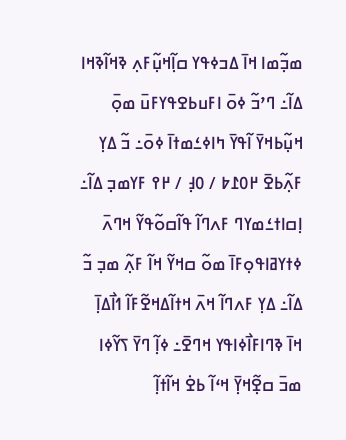ߘߏ߲߬ߘߊ ߞߊ߫ ߡߏߦߟߌ ߛߊ߲߬ߞߎ߲߬ߓߍ߲ ߢߞߊ߬ߢߞߊ ߡߊ߬߸ ߣߴߏ߬ ߦߋ߫ ߊߓߎߕߐߟߌߓߎ߫ ߘߋ߲߫ ߞߎ߲߬ߕߞߌ߫ ߊ߬ߟߌ߫ ߤߊߦߑߘߙߊ߫ ߦߋ߫߸ ߏ߬ ߡߌ߲ ߓߍ߲߬ߕߐ߫ ߂߀߁߈ / ߀߃߲ / ߂߉ ߓߌߘߏ߲ ߡߊ߬߸ ߊ߲ߛߊߙߑߘߌߣ ߓߍߣߊ߬ ߟߊ߬ߛߋ߬ߟߌ߬ ߞߣߍ߫ ߦߙߌߥߊߟߋ߲ߓߊ߫ ߘߋ߬ ߛߞߌ߬ ߞߊ߬ ߓߍ߲߬ ߘߏ߲ ߏ߬ ߡߊ߬߸ ߡߌ߲ ߓߍߣߊ߬ ߞߍ߫ ߞߙߊ߬ߡߞߐ߬ߓߊ߬ ߗߊ߯ߡߊ߲߫ ߞߊ߫ ߢߣߊߓߊ߯ߦߊߟߌ ߞߣߐ߫߸ ߦߊ߲߬ ߣߌ߫ ߖߌ߬ߦߊ ߘߏ߫ ߛߐ߲߬ߞߌ߲߫ ߞߵߊ߬ ߕߐ߭ ߞߊ߬ߙߊ߲߬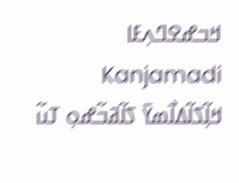ߞߏߝߐߣߍ߲ߓߊ
Kanjamadi ߞߊ߲߬ߖߊ߬ߡߊ߯ߘߌ߫ ߖߊ߬ߥߏ߬ߝߋ߲ ߠߎ߬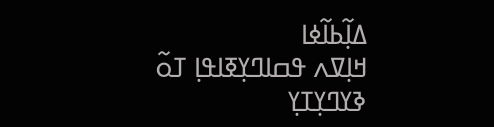ߡߊ߲߬ߕߊ߬ߦߊ
ߞߊ߲ߜߍ ߟߛߊߣߌ߲ߧߊߟߊ߲ ߠߋ߬
ߢߌߣߌ߲ߠߌ߲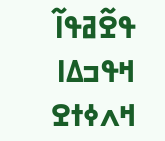ߟߐ߬ߥߟߊ߬ ߞߟߏߡߊ
ߞߍߦߙߐ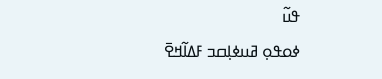ߟߎ߬
ߦߋߟߋ߲ ߥߎߦߊ߲ߛߏ ߓߡߊ߬ߞߐ߫